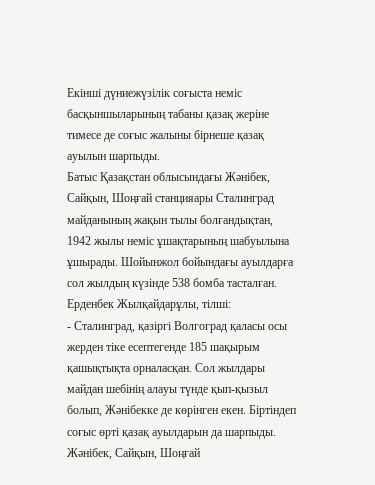Екінші дүниежүзілік соғыста неміс басқыншыларының табаны қазақ жеріне тимесе де соғыс жалыны бірнеше қазақ ауылын шарпыды.
Батыс Қазақстан облысындағы Жәнібек, Сайқын, Шоңғай станцияары Сталинград майданының жақын тылы болғандықтан, 1942 жылы неміс ұшақтарының шабуылына ұшырады. Шойынжол бойындағы ауылдарға сол жылдың күзінде 538 бомба тасталған.
Ерденбек Жылқайдарұлы, тілші:
- Сталинград, қазіргі Волгоград қаласы осы жерден тіке есептегенде 185 шақырым қашықтықта орналасқан. Сол жылдары майдан шебінің алауы түнде қып-қызыл болып, Жәнібекке де көрінген екен. Біртіндеп соғыс өрті қазақ ауылдарын да шарпыды. Жәнібек, Сайқын, Шоңғай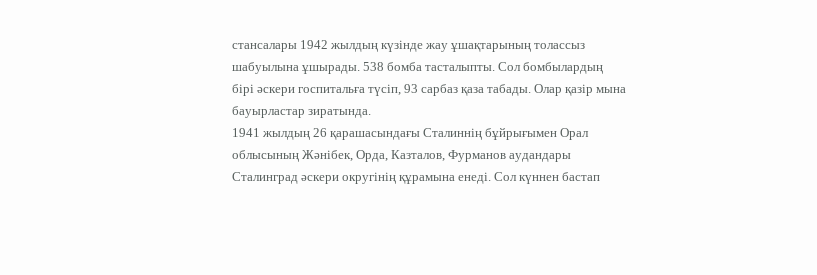стансалары 1942 жылдың күзінде жау ұшақтарының толассыз шабуылына ұшырады. 538 бомба тасталыпты. Сол бомбылардың бірі әскери госпитальға түсіп, 93 сарбаз қаза табады. Олар қазір мына бауырластар зиратында.
1941 жылдың 26 қарашасындағы Сталиннің бұйрығымен Орал облысының Жәнібек, Орда, Казталов, Фурманов аудандары Сталинград әскери округінің құрамына енеді. Сол күннен бастап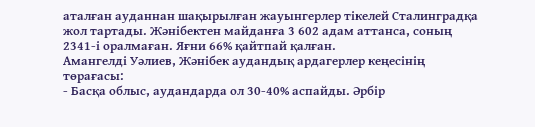аталған ауданнан шақырылған жауынгерлер тікелей Сталинградқа жол тартады. Жәнібектен майданға 3 602 адам аттанса, соның 2341-і оралмаған. Яғни 66% қайтпай қалған.
Амангелді Уәлиев, Жәнібек аудандық ардагерлер кеңесінің төрағасы:
- Басқа облыс, аудандарда ол 30-40% аспайды. Әрбір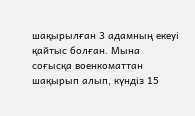шақырылған 3 адамның екеуі қайтыс болған. Мына соғысқа военкоматтан шақырып алып, күндіз 15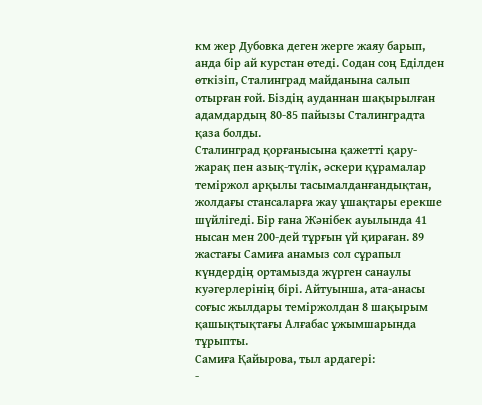км жер Дубовка деген жерге жаяу барып, анда бір ай курстан өтеді. Содан соң Еділден өткізіп, Сталинград майданына салып отырған ғой. Біздің ауданнан шақырылған адамдардың 80-85 пайызы Сталинградта қаза болды.
Сталинград қорғанысына қажетті қару-жарақ пен азық-түлік, әскери құрамалар теміржол арқылы тасымалданғандықтан, жолдағы стансаларға жау ұшақтары ерекше шүйлігеді. Бір ғана Жәнібек ауылында 41 нысан мен 200-дей тұрғын үй қираған. 89 жастағы Самиға анамыз сол сұрапыл күндердің ортамызда жүрген санаулы куәгерлерінің бірі. Айтуынша, ата-анасы соғыс жылдары теміржолдан 8 шақырым қашықтықтағы Алғабас ұжымшарында тұрыпты.
Самиға Қайырова, тыл ардагері:
-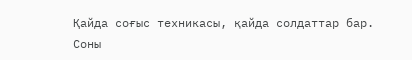Қайда соғыс техникасы, қайда солдаттар бар. Соны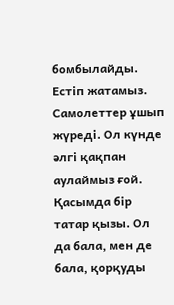бомбылайды. Естіп жатамыз. Самолеттер ұшып жүреді. Ол күнде әлгі қақпан аулаймыз ғой. Қасымда бір татар қызы. Ол да бала, мен де бала, қорқуды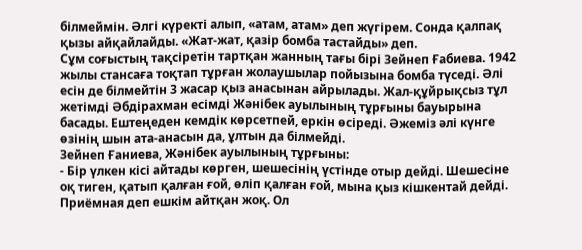білмеймін. Әлгі күректі алып, «атам, атам» деп жүгірем. Сонда қалпақ қызы айқайлайды. «Жат-жат, қазір бомба тастайды» деп.
Сұм соғыстың тақсіретін тартқан жанның тағы бірі Зейнеп Ғабиева. 1942 жылы стансаға тоқтап тұрған жолаушылар пойызына бомба түседі. Әлі есін де білмейтін 3 жасар қыз анасынан айрылады. Жал-құйрықсыз тұл жетімді Әбдірахман есімді Жәнібек ауылының тұрғыны бауырына басады. Ештеңеден кемдік көрсетпей, еркін өсіреді. Әжеміз әлі күнге өзінің шын ата-анасын да, ұлтын да білмейді.
Зейнеп Ғаниева, Жәнібек ауылының тұрғыны:
- Бір үлкен кісі айтады көрген, шешесінің үстінде отыр дейді. Шешесіне оқ тиген, қатып қалған ғой, өліп қалған ғой, мына қыз кішкентай дейді. Приёмная деп ешкім айтқан жоқ. Ол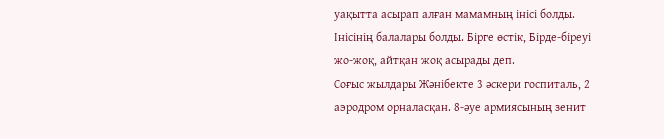уақытта асырап алған мамамның інісі болды. Інісінің балалары болды. Бірге өстік, Бірде-біреуі жо-жоқ, айтқан жоқ асырады деп.
Соғыс жылдары Жәнібекте 3 әскери госпиталь, 2 аэродром орналасқан. 8-әуе армиясының зенит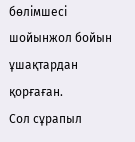бөлімшесі шойынжол бойын ұшақтардан қорғаған.
Сол сұрапыл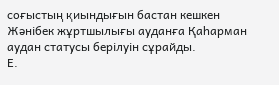соғыстың қиындығын бастан кешкен Жәнібек жұртшылығы ауданға Қаһарман аудан статусы берілуін сұрайды.
Е.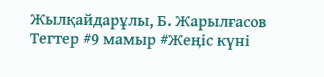Жылқайдарұлы, Б. Жарылғасов
Тегтер #9 мамыр #Жеңіс күні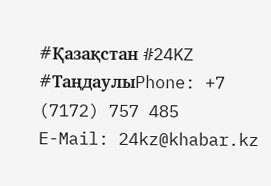#Қазақстан #24KZ #ТаңдаулыPhone: +7 (7172) 757 485
E-Mail: 24kz@khabar.kz